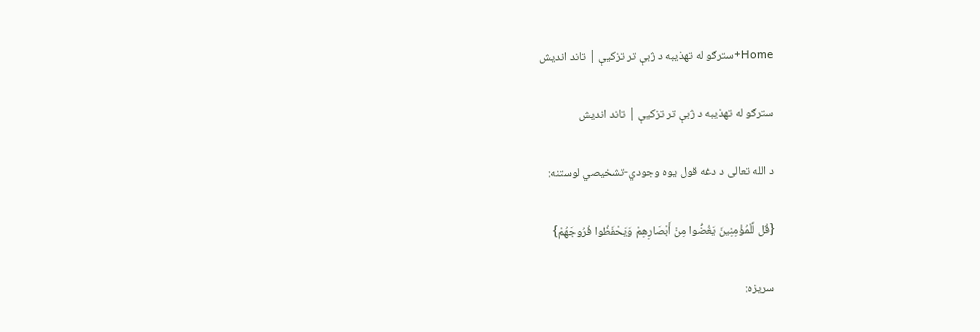Home+سترګو له تهذیبه د ژبې تر تزکیې | تاند انديش

سترګو له تهذیبه د ژبې تر تزکیې | تاند انديش

د الله تعالی د دغه قول یوه وجودي-تشخیصي لوستنه:

{قُل لِّلْمُؤْمِنِينَ يَغُضُّوا مِنْ أَبْصَارِهِمْ وَيَحْفَظُوا فُرُوجَهُمْ}

سریزه: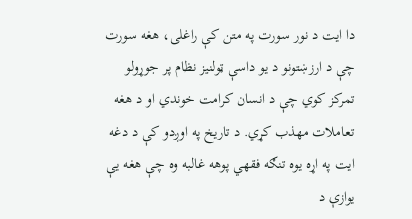دا ایت د نور سورت په متن کې راغلی، هغه سورت چې د ارزښتونو د یو داسې ټولنیز نظام پر جوړولو تمرکز کوي چې د انسان کرامت خوندي او د هغه تعاملات مهذب کړي. د تاریخ په اوږدو کې د دغه ایت په اړه یوه تنګه فقهي پوهه غالبه وه چې هغه یې یوازې د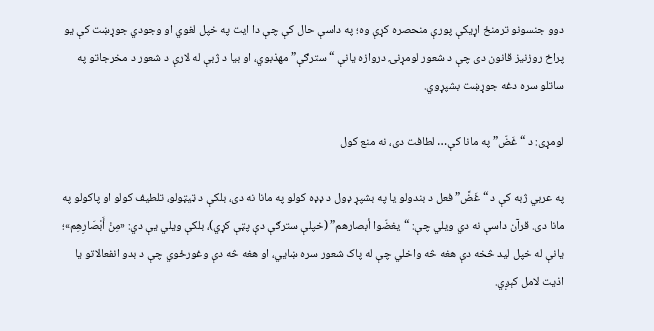دوو جنسونو ترمنځ اړیکې پورې منحصره کړې وه؛ په داسې حال کې چې دا ایت په خپل لغوي او وجودي جوړښت کې یو پراخ روزنیز قانون دی چې د شعور لومړنۍ دروازه یانې “سترګې” مهذبوي، او بیا د ژبې له لارې د شعور د مخرجاتو په ساتلو سره دغه جوړښت بشپړوي.

لومړی: د “غَضّ” په مانا کې… لطافت دی، نه منع کول

په عربي ژبه کې د “غَضَّ” فعل د بندولو یا په بشپړ ډول د ډډه کولو په مانا نه دی، بلکې د ټیټولو، تلطیف کولو او پاکولو په مانا دی. قرآن داسې نه دي ویلي چې: “يغضّوا أبصارهم” (خپلې سترګې دې پټې کړي)، بلکې ویلي یې دي: «مِنْ أَبْصَارِهِم»؛ یانې له خپل لید څخه دې هغه څه واخلي چې له پاک شعور سره ښایي، او هغه څه دې وغورځوي چې د بدو انفعالاتو یا اذیت لامل کېږي.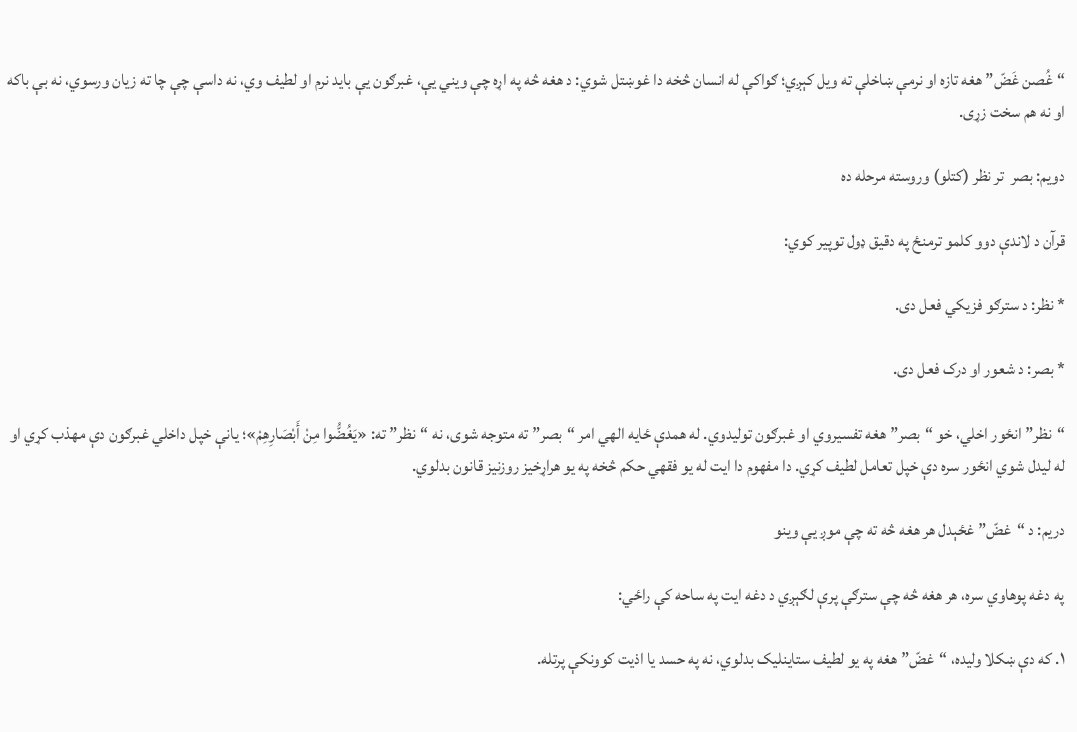“غُصن غَضّ” هغه تازه او نرمې ښاخلې ته ویل کېږي؛ ګواکې له انسان څخه دا غوښتل شوي: د هغه څه په اړه چې ویني یې، غبرګون یې باید نرم او لطیف وي، نه داسې چې چا ته زیان ورسوي، نه بې باکه او نه هم سخت زړی.

دویم: بصر  تر نظر (کتلو) وروسته مرحله ده

قرآن د لاندې دوو کلمو ترمنځ په دقیق ډول توپیر کوي:

* نظر: د سترګو فزیکي فعل دی.

* بصر: د شعور او درک فعل دی.

“نظر” انځور اخلي، خو “بصر” هغه تفسیروي او غبرګون تولیدوي. له همدې ځایه الهي امر “بصر” ته متوجه شوی، نه “نظر” ته: «يَغُضُّوا مِنْ أَبْصَارِهِمْ»؛ یانې خپل داخلي غبرګون دې مهذب کړي او له لیدل شوي انځور سره دې خپل تعامل لطیف کړي. دا مفهوم دا ایت له یو فقهي حکم څخه په یو هراړخیز روزنیز قانون بدلوي.

دریم: د “غضّ” غځېدل هر هغه څه ته چې موږ یې وینو

په دغه پوهاوي سره، هر هغه څه چې سترګې پرې لګېږي د دغه ایت په ساحه کې راځي:

۱. که دې ښکلا ولیده، “غضّ” هغه په یو لطیف ستاینلیک بدلوي، نه په حسد یا اذیت کوونکې پرتله.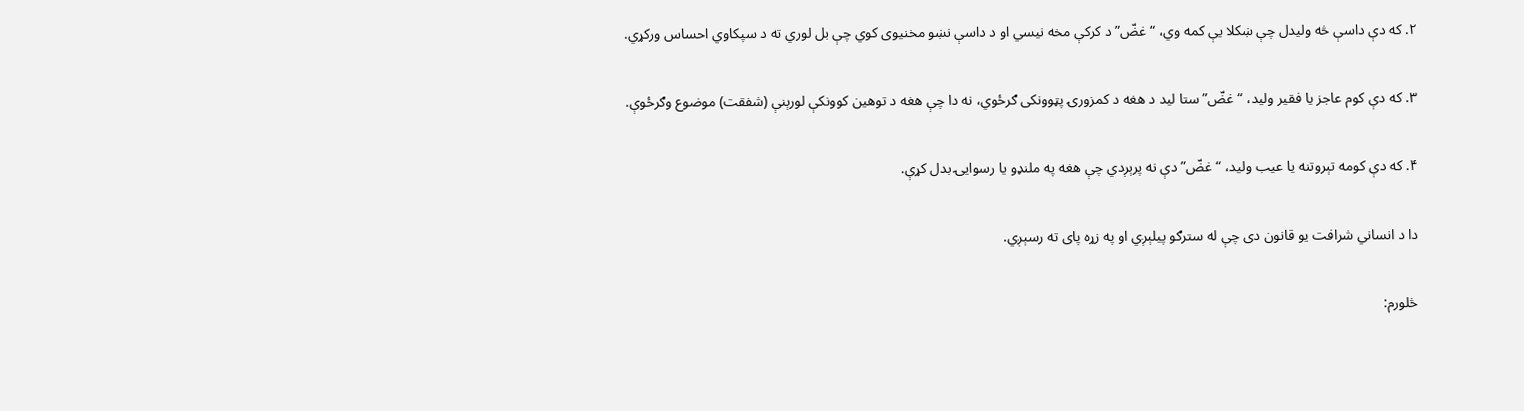۲. که دې داسې څه ولیدل چې ښکلا یې کمه وي، “غضّ” د کرکې مخه نیسي او د داسې نښو مخنیوی کوي چې بل لوري ته د سپکاوي احساس ورکړي.

۳. که دې کوم عاجز یا فقیر ولید، “غضّ” ستا لید د هغه د کمزورۍ پټوونکی ګرځوي، نه دا چې هغه د توهین کوونکې لورېنې (شفقت) موضوع وګرځوې.

۴. که دې کومه تېروتنه یا عیب ولید، “غضّ” دې نه پرېږدي چې هغه په ملنډو یا رسوایۍ بدل کړې.

دا د انساني شرافت یو قانون دی چې له سترګو پیلېږي او په زړه پای ته رسېږي.

څلورم: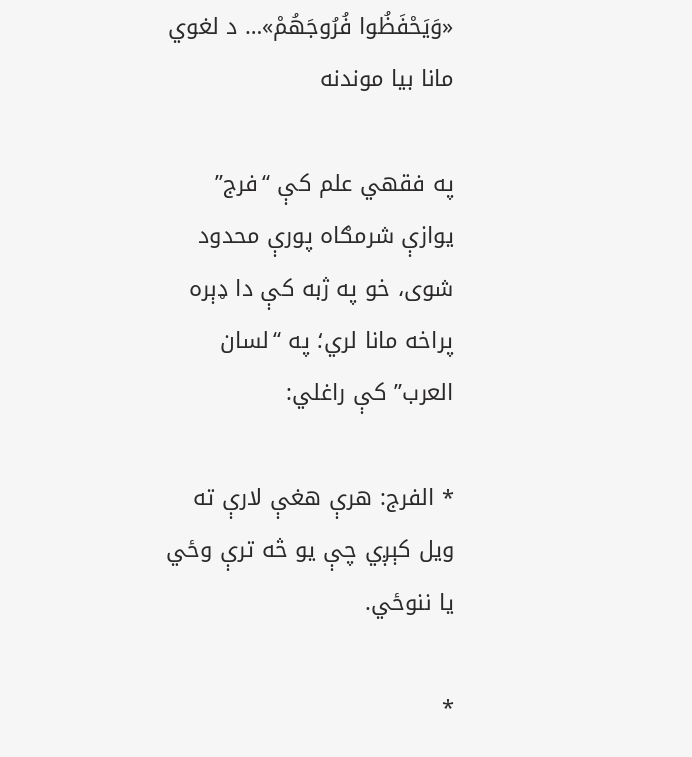«وَيَحْفَظُوا فُرُوجَهُمْ»… د لغوي مانا بیا موندنه

په فقهي علم کې “فرج” یوازې شرمګاه پورې محدود شوی، خو په ژبه کې دا ډېره پراخه مانا لري؛ په “لسان العرب” کې راغلي:

* الفرج: هرې هغې لارې ته ویل کېږي چې یو څه ترې وځي یا ننوځي.

*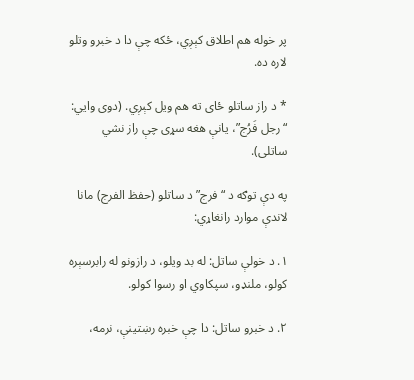پر خوله هم اطلاق کېږي، ځکه چې دا د خبرو وتلو لاره ده.

* د راز ساتلو ځای ته هم ویل کېږي. (دوی وايي: “رجل فَرُج”، یانې هغه سړی چې راز نشي ساتلی).

په دې توګه د “فرج” د ساتلو (حفظ الفرج) مانا لاندې موارد رانغاړي:

۱. د خولې ساتل: له بد ویلو، د رازونو له رابرسېره کولو، ملنډو، سپکاوي او رسوا کولو.

۲. د خبرو ساتل: دا چې خبره رښتینې، نرمه،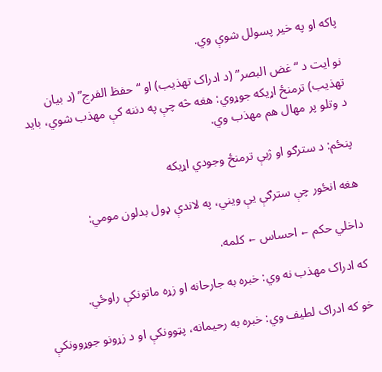پاکه او په خیر پسولل شوې وي.

نو ایت د “غض البصر” (د ادراک تهذیب) او “حفظ الفرج” (د بیان تهذیب) ترمنځ اړیکه جوړوي: هغه څه چې په دننه کې مهذب شوي، باید د وتلو پر مهال هم مهذب وي.

پنځم: د سترګو او ژبې ترمنځ وجودي اړیکه

هغه انځور چې سترګې یې ویني، په لاندې ډول بدلون مومي:

داخلي حکم ← احساس ← کلمه.

که ادراک مهذب نه وي: خبره به جارحانه او زړه ماتونکې راوځي.

خو که ادراک لطیف وي: خبره به رحیمانه، پټوونکې او د زړونو جوړوونکې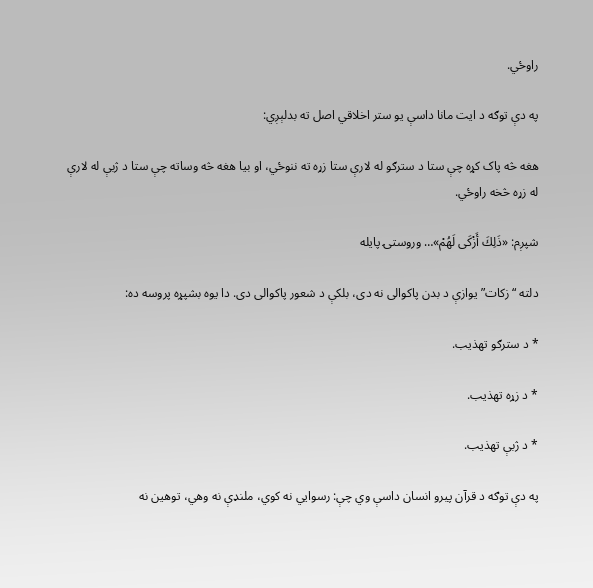راوځي.

په دې توګه د ایت مانا داسې یو ستر اخلاقي اصل ته بدلېږي:

هغه څه پاک کړه چې ستا د سترګو له لارې ستا زړه ته ننوځي، او بیا هغه څه وساته چې ستا د ژبې له لارې له زړه څخه راوځي.

شپږم: «ذَلِكَ أَزْكَى لَهُمْ»… وروستۍ پایله

دلته “زکات” یوازې د بدن پاکوالی نه دی، بلکې د شعور پاکوالی دی. دا یوه بشپړه پروسه ده:

* د سترګو تهذیب.

* د زړه تهذیب.

* د ژبې تهذیب.

په دې توګه د قرآن پيرو انسان داسې وي چې: رسوايي نه کوي، ملنډې نه وهي، توهین نه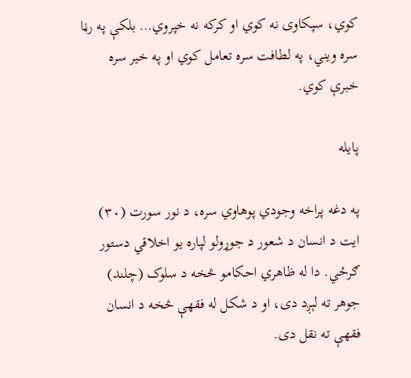کوي، سپکاوی نه کوي او کرکه نه خپروي… بلکې په رڼا سره ویني، په لطافت سره تعامل کوي او په خیر سره خبرې کوي.

پایله

په دغه پراخه وجودي پوهاوي سره، د نور سورت (۳۰) ایت د انسان د شعور د جوړولو لپاره یو اخلاقي دستور ګرځي. دا له ظاهري احکامو څخه د سلوک (چلند) جوهر ته لېږد دی، او د شکل له فقهې څخه د انسان فقهې ته نقل دی.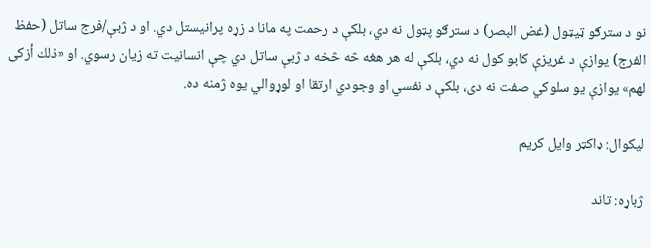نو د سترګو ټیټول (غض البصر) د سترګو پټول نه دي، بلکې د رحمت په مانا د زړه پرانیستل دي. او د ژبې/فرج ساتل (حفظ الفرج) یوازې د غریزې کابو کول نه دي، بلکې له هر هغه څه څخه د ژبې ساتل دي چې انسانیت ته زیان رسوي. او «ذلك أزكى لهم» یوازې یو سلوکي صفت نه دی، بلکې د نفسي او وجودي ارتقا او لوړوالي یوه ژمنه ده.

ليکوال: ډاکټر وايل کريم

ژباړه: تاند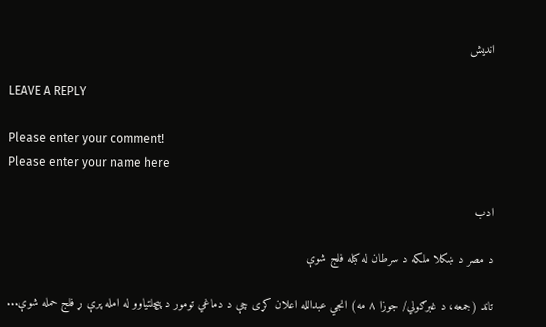انديش

LEAVE A REPLY

Please enter your comment!
Please enter your name here

ادب

د مصر د ښکلا ملکه د سرطان له کبله فلج شوې

تاند (جمعه، د غبرګولي/ جوزا ۸ مه) انجي عبدالله اعلان کړی چې د دماغي تومور د پیچلتیاوو له امله پرې ړ فلج حمله شوې...